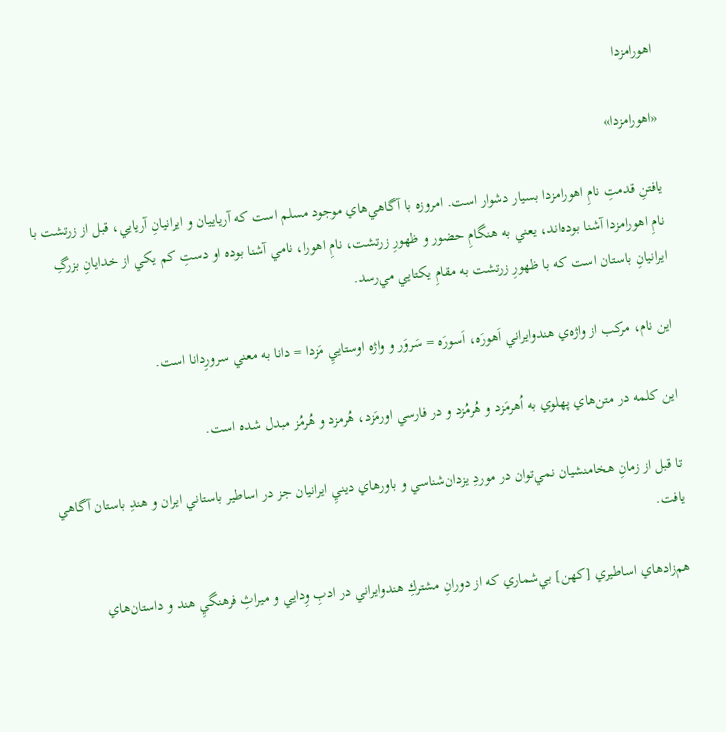اهورامزدا

«اهورامزدا»

يافتنِ قدمتِ نامِ اهورامزدا بسيار دشوار است. امروزه با آگاهي‌هاي موجود مسلم است كه آرياييان و ايرانيانِ آريايي، قبل از زرتشت با نامِ اهورامزدا آشنا بوده‌اند، يعني به هنگامِ حضور و ظهورِ زرتشت، نامِ اهورا، نامي آشنا بوده او دستِ كم يكي از خدايانِ بزرگِ ايرانيانِ باستان است كه با ظهورِ زرتشت به مقامِ يكتايي مي‌رسد.

اين نام، مركب از واژه‌ي هندوايراني اَهورَه، اَسورَه = سَروَر و واژه اوستاييِ مَزدا = دانا به معني سرورِدانا است.

اين كلمه در متن‌هاي پهلوي به اُهرمَزد و هُرمُزد و در فارسي اورمَزد، هُرمزد و هُرمُز مبدل شده است.

تا قبل از زمانِ هخامنشيان نمي‌توان در موردِ يزدان‌شناسي و باورهاي دينيِ ايرانيان جز در اساطير باستاني ايران و هندِ باستان آگاهي يافت.

هم‌زادهاي اساطيري [كهن] بي‌شماري كه از دورانِ مشتركِ هندوايراني در ادبِ وِدايي و ميراثِ فرهنگيِ هند و داستان‌هاي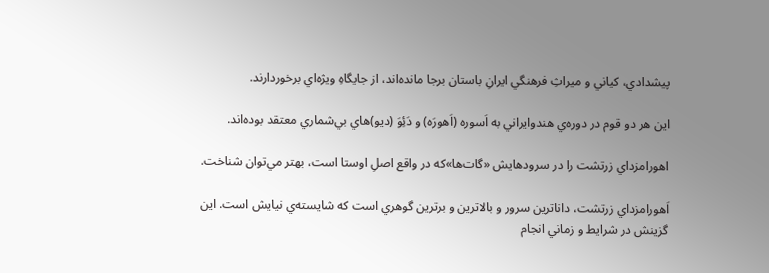پيشدادي، كياني و ميراثِ فرهنگي ايرانِ باستان برجا مانده‌اند، از جايگاهِ ويژه‌اي برخوردارند.

اين هر دو قوم در دوره‌ي هندوايراني به اَسوره (اَهورَه) و دَئِوَ (ديو)هاي بي‌شماري معتقد بوده‌اند.

اهورامزداي زرتشت را در سرودهايش «گات‌ها»كه در واقع اصلِ اوستا است، بهتر مي‌توان شناخت.

اَهورامزداي زرتشت، داناترين سرور و بالاترين و برترين گوهري است كه شايسته‌ي نيايش است. اين گزينش در شرايط و زماني انجام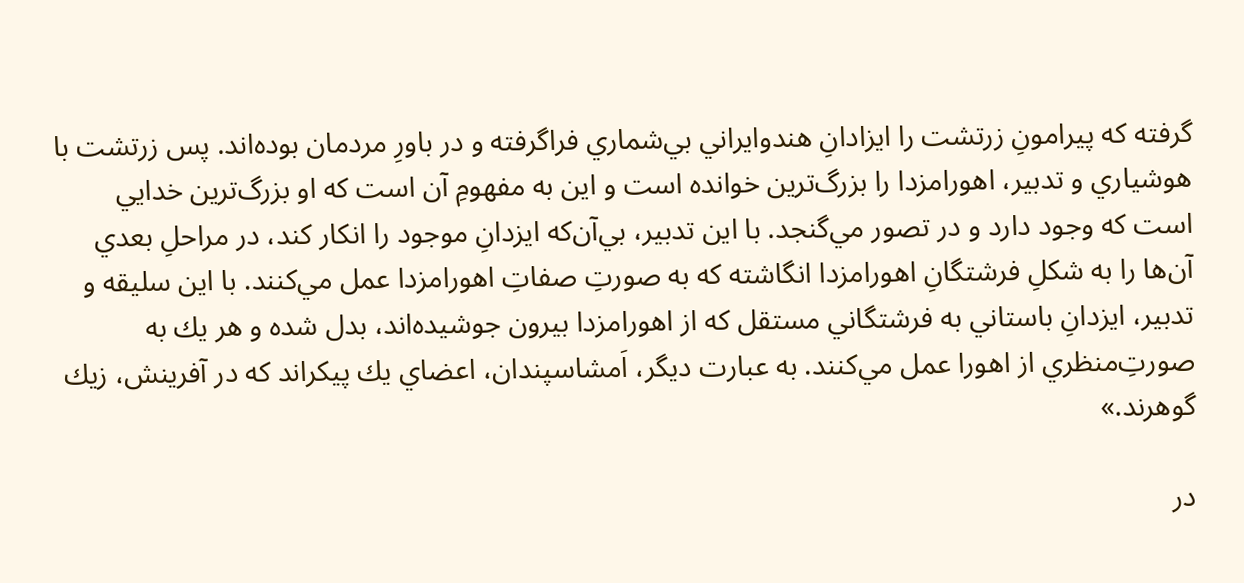گرفته كه پيرامونِ زرتشت را ايزادانِ هندوايراني بي‌شماري فراگرفته و در باورِ مردمان بوده‌اند. پس زرتشت با هوشياري و تدبير، اهورامزدا را بزرگ‌ترين خوانده است و اين به مفهومِ آن است كه او بزرگ‌ترين خدايي است كه وجود دارد و در تصور مي‌گنجد. با اين تدبير، بي‌آن‌كه ايزدانِ موجود را انكار كند،‌ در مراحلِ بعدي آن‌ها را به شكلِ فرشتگانِ اهورامزدا انگاشته كه به صورتِ صفاتِ اهورامزدا عمل مي‌كنند. با اين سليقه و تدبير، ايزدانِ باستاني به فرشتگاني مستقل كه از اهورامزدا بيرون جوشيده‌اند، بدل شده و هر يك به صورتِ‌منظري از اهورا عمل مي‌كنند. به عبارت ديگر، اَمشاسپندان، اعضاي يك پيكراند كه در آفرينش، زيك گوهرند.»

در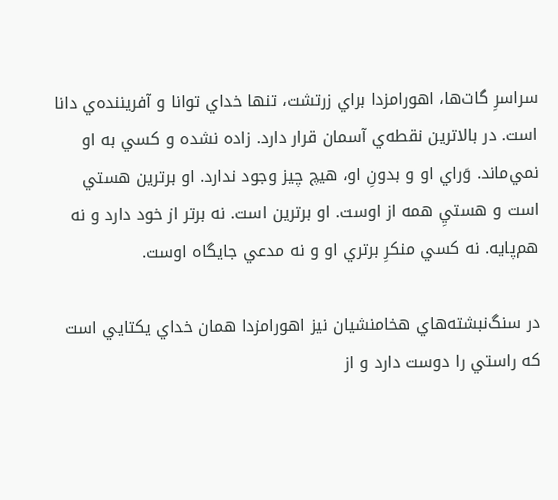سراسرِ گات‌ها، اهورامزدا براي زرتشت، تنها خداي توانا و آفريننده‌ي دانا است. در بالاترين نقطه‌ي آسمان قرار دارد. زاده نشده و كسي به او نمي‌ماند. وَراي او و بدونِ او، هيچ چيز وجود ندارد. او برترين هستي است و هستيِ همه از اوست. او برترين است. نه برتر از خود دارد و نه هم‌پايه. نه كسي منكرِ برتري او و نه مدعي جايگاه اوست.

در سنگ‌نبشته‌هاي هخامنشيان نيز اهورامزدا همان خداي يكتايي است كه راستي را دوست دارد و از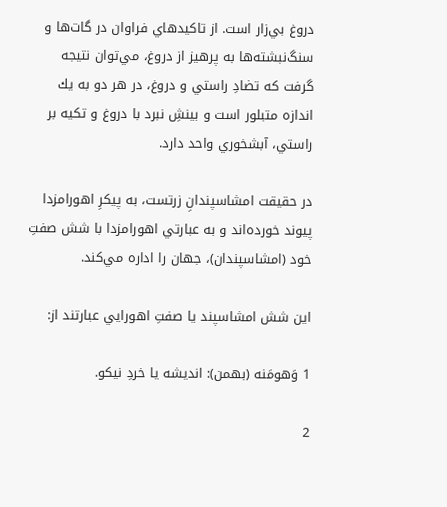دروغ بي‌زار است. از تاكيدهاي فراوان در گات‌ها و سنگ‌نبشته‌ها به پرهيز از دروغ، مي‌توان نتيجه گرفت كه تضادِ راستي و دروغ، در هر دو به يك اندازه متبلور است و بينشِ نبرد با دروغ و تكيه بر راستي، آبشخوري واحد دارد.

در حقيقت امشاسپندانِ زرتست، به پيكرِ اهورامزدا پيوند خورده‌اند و به عبارتي اهورامزدا با شش صفتِ خود (امشاسپندان)، جهان را اداره مي‌كند.

اين شش امشاسپند يا صفتِ اهورايي عبارتند از:

1 وَهومَنه (بهمن): انديشه يا خردِ نيكو.

2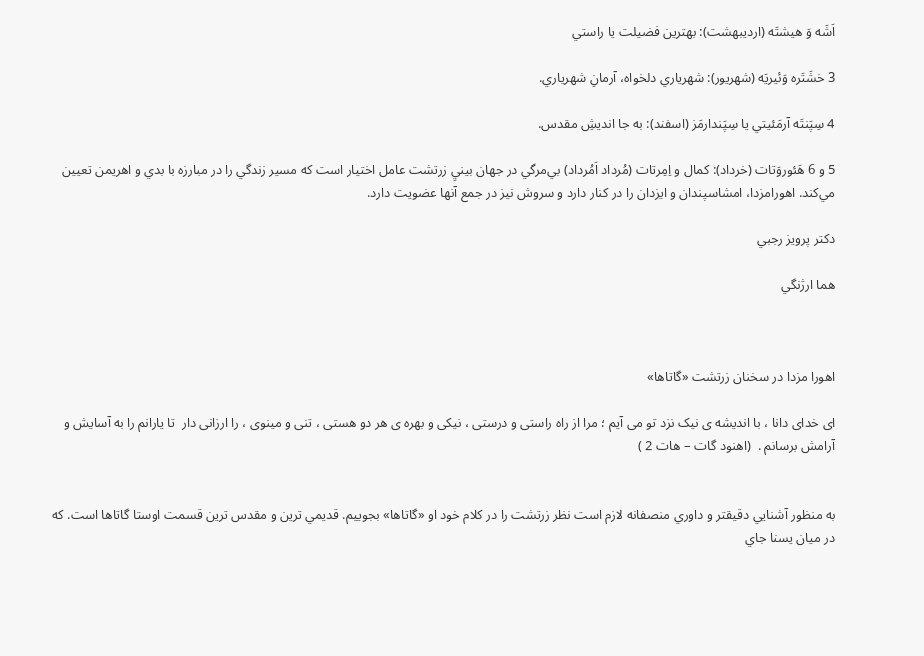اَشَه وَ هيشتَه (ارديبهشت): بهترين فضيلت يا راستي

3 خشَتَره وَئيريَه (شهريور): شهرياري دلخواه، آرمانِ شهرياري.

4 سِپَنتَه آرمَئيتي يا سِپَندارمَز (اسفند): به جا انديشِ مقدس.

5 و 6 هَئوروَتات (خرداد): كمال و اِمِرتات (مُرداد اَمُرداد) بي‌مرگي در جهان بينيِ زرتشت عامل اختيار است كه مسير زندگي را در مبارزه با بدي و اهريمن تعيين مي‌كند. اهورامزدا، امشاسپندان و ايزدان را در كنار دارد و سروش نيز در جمع آنها عضويت دارد.

دكتر پرويز رجبي

هما ارژنگي



اهورا مزدا در سخنان زرتشت «گاتاها»

ای خدای دانا ، با اندیشه ی نیک نزد تو می آیم ؛ مرا از راه راستی و درستی ، نیکی و بهره ی هر دو هستی ، تنی و مینوی ، را ارزانی دار  تا یارانم را به آسایش و آرامش برسانم .  (اهنود گات – هات 2 )


به منظور آشنايي دقيقتر و داوري منصفانه لازم است نظر زرتشت را در كلام خود او «گاتاها» بجوييم. قديمي ترين و مقدس ترين قسمت اوستا گاتاها است. كه در ميان يسنا جاي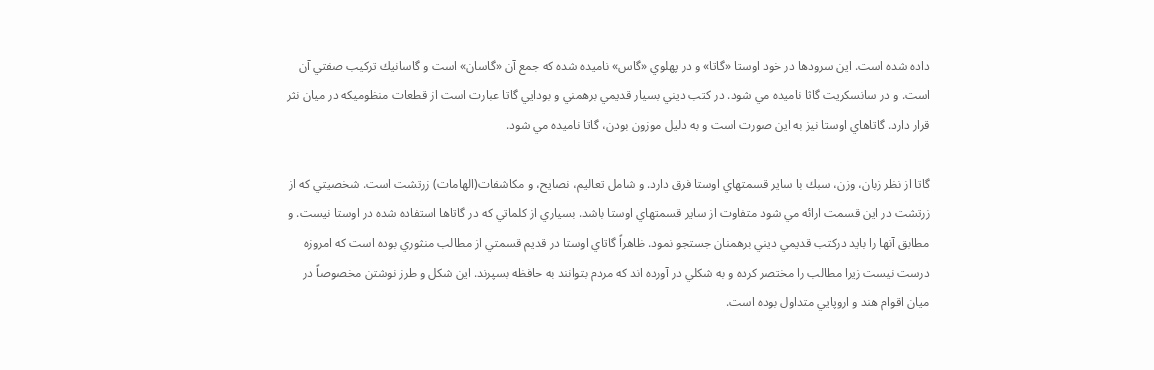داده شده است. اين سرودها در خود اوستا «گاتا» و در پهلوي «گاس» ناميده شده كه جمع آن «گاسان» است و گاسانيك تركيب صفتي آن است. و در سانسكريت گاثا ناميده مي شود. در كتب ديني بسيار قديمي برهمني و بودايي گاتا عبارت است از قطعات منظوميكه در ميان نثر قرار دارد. گاتاهاي اوستا نيز به اين صورت است و به دليل موزون بودن، گاتا ناميده مي شود.

گاتا از نظر زبان، وزن، سبك با ساير قسمتهاي اوستا فرق دارد. و شامل تعاليم، نصايح، و مكاشفات(الهامات) زرتشت است. شخصيتي كه از زرتشت در اين قسمت ارائه مي شود متفاوت از ساير قسمتهاي اوستا باشد. بسياري از كلماتي كه در گاتاها استفاده شده در اوستا نيست. و مطابق آنها را بايد دركتب قديمي ديني برهمنان جستجو نمود. ظاهراً گاتاي اوستا در قديم قسمتي از مطالب منثوري بوده است كه امروزه درست نيست زيرا مطالب را مختصر كرده و به شكلي در آورده اند كه مردم بتوانند به حافظه بسپرند. اين شكل و طرز نوشتن مخصوصاً در ميان اقوام هند و اروپايي متداول بوده است.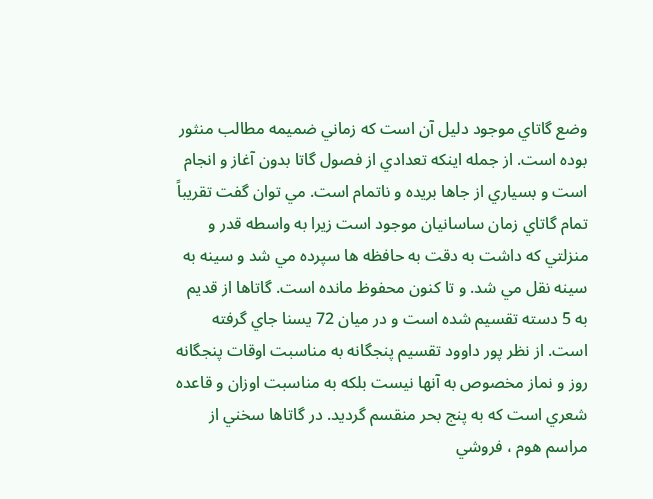وضع گاتاي موجود دليل آن است كه زماني ضميمه مطالب منثور بوده است. از جمله اينكه تعدادي از فصول گاتا بدون آغاز و انجام است و بسياري از جاها بريده و ناتمام است. مي توان گفت تقريباً تمام گاتاي زمان ساسانيان موجود است زيرا به واسطه قدر و منزلتي كه داشت به دقت به حافظه ها سپرده مي شد و سينه به سينه نقل مي شد. و تا كنون محفوظ مانده است. گاتاها از قديم به 5 دسته تقسيم شده است و در ميان 72 يسنا جاي گرفته است. از نظر پور داوود تقسيم پنجگانه به مناسبت اوقات پنجگانه روز و نماز مخصوص به آنها نيست بلكه به مناسبت اوزان و قاعده شعري است كه به پنج بحر منقسم گرديد. در گاتاها سخني از مراسم هوم ، فروشي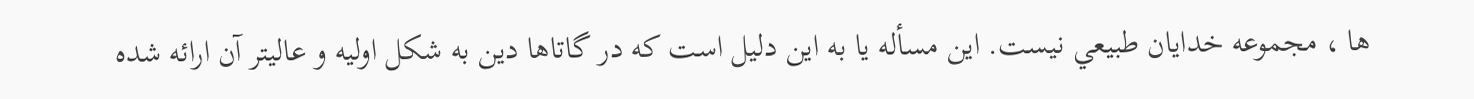ها ، مجموعه خدايان طبيعي نيست. اين مسأله يا به اين دليل است كه در گاتاها دين به شكل اوليه و عاليتر آن ارائه شده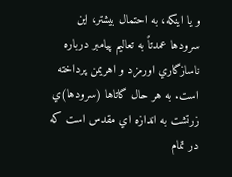و يا اينكه، به احتمال بيشتر، اين سرودها عمدتاً به تعاليم پيامبر درباره ناسازگاري اورمزد و اهريمن پرداخته است. به هر حال گاتاها (سرودها)ي زرتشت به اندازه اي مقدس است كه در تمام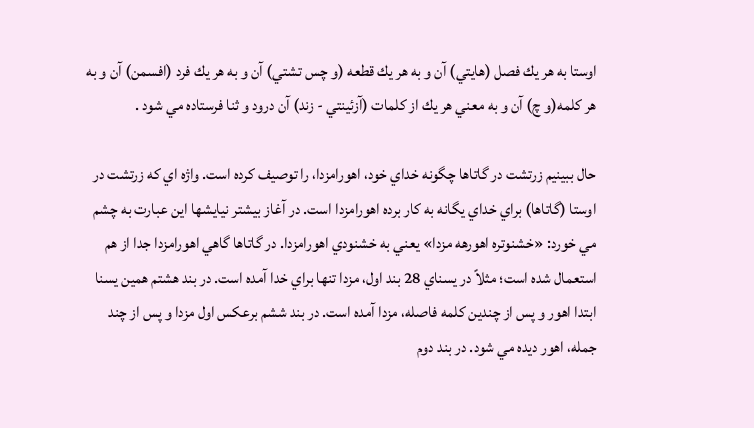اوستا به هر يك فصل (هايتي) آن و به هر يك قطعه (و چس تشتي) آن و به هر يك فرد (افسمن) آن و به هر كلمه(و چ) آن و به معني هر يك از كلمات (آزئينتي - زند) آن درود و ثنا فرستاده مي شود .

حال ببينيم زرتشت در گاتاها چگونه خداي خود، اهورامزدا، را توصيف كرده است. واژه اي كه زرتشت در اوستا (گاتاها) براي خداي يگانه به كار برده اهورامزدا است. در آغاز بيشتر نيايشها اين عبارت به چشم مي خورد: «خشنوتره اهورهه مزدا» يعني به خشنودي اهورامزدا. در گاتاها گاهي اهورامزدا جدا از هم استعمال شده است؛ مثلاً در يسناي 28 بند اول، مزدا تنها براي خدا آمده است. در بند هشتم همين يسنا ابتدا اهور و پس از چندين كلمه فاصله، مزدا آمده است. در بند ششم برعكس اول مزدا و پس از چند جمله، اهور ديده مي شود. در بند دوم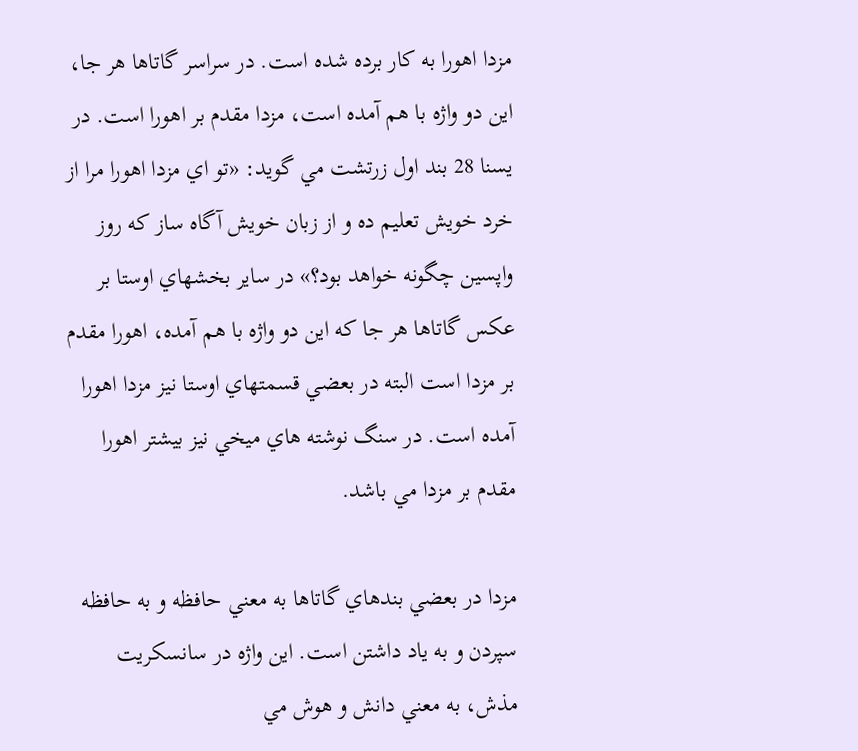مزدا اهورا به كار برده شده است. در سراسر گاتاها هر جا، اين دو واژه با هم آمده است، مزدا مقدم بر اهورا است. در يسنا 28 بند اول زرتشت مي گويد: «تو اي مزدا اهورا مرا از خرد خويش تعليم ده و از زبان خويش آگاه ساز كه روز واپسين چگونه خواهد بود؟» در ساير بخشهاي اوستا بر عكس گاتاها هر جا كه اين دو واژه با هم آمده، اهورا مقدم بر مزدا است البته در بعضي قسمتهاي اوستا نيز مزدا اهورا آمده است. در سنگ نوشته هاي ميخي نيز بيشتر اهورا مقدم بر مزدا مي باشد.

مزدا در بعضي بندهاي گاتاها به معني حافظه و به حافظه سپردن و به ياد داشتن است. اين واژه در سانسكريت مذش، به معني دانش و هوش مي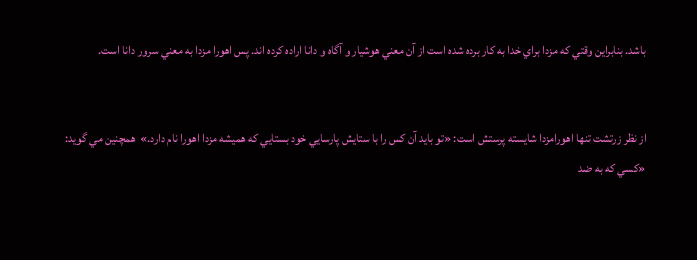باشد. بنابراين وقتي كه مزدا براي خدا به كار برده شده است از آن معني هوشيار و آگاه و دانا اراده كرده اند. پس اهورا مزدا به معني سرور دانا است.


از نظر زرتشت تنها اهورامزدا شايسته پرستش است: «تو بايد آن كس را با ستايش پارسايي خود بستايي كه هميشه مزدا اهورا نام دارد.»  همچنين مي گويد: «كسي كه به ضد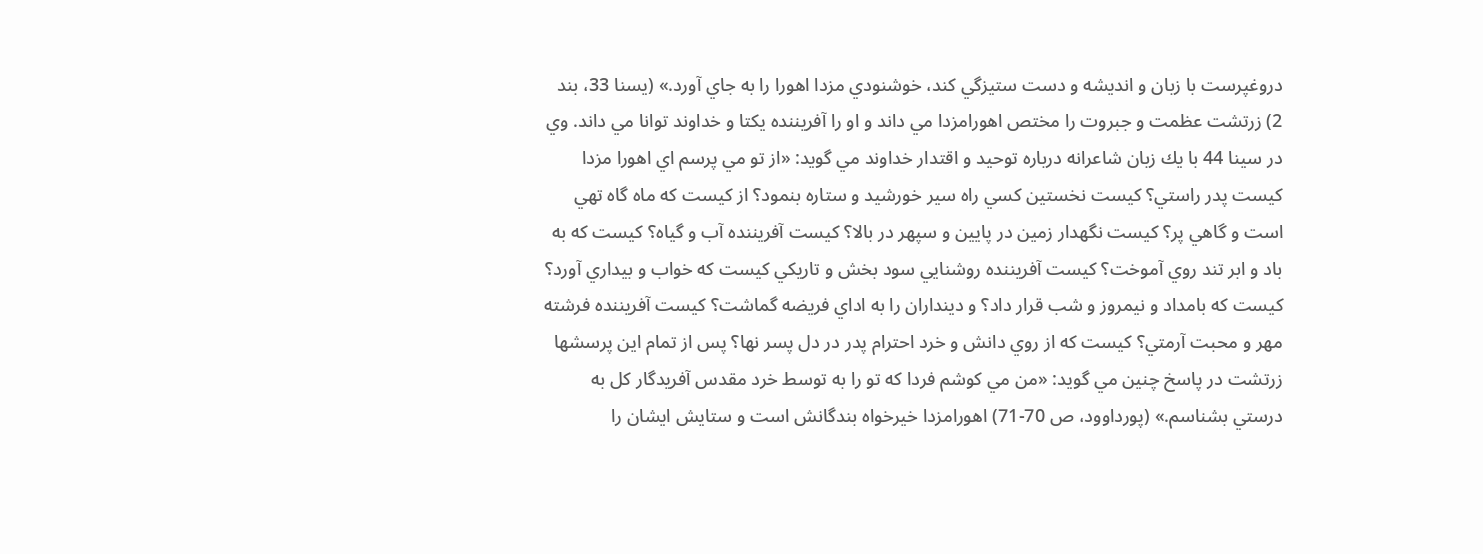دروغپرست با زبان و انديشه و دست ستيزگي كند، خوشنودي مزدا اهورا را به جاي آورد.» (يسنا 33، بند 2) زرتشت عظمت و جبروت را مختص اهورامزدا مي داند و او را آفريننده يكتا و خداوند توانا مي داند. وي در سينا 44 با يك زبان شاعرانه درباره توحيد و اقتدار خداوند مي گويد: «از تو مي پرسم اي اهورا مزدا كيست پدر راستي؟ كيست نخستين كسي راه سير خورشيد و ستاره بنمود؟ از كيست كه ماه گاه تهي است و گاهي پر؟ كيست نگهدار زمين در پايين و سپهر در بالا؟ كيست آفريننده آب و گياه؟ كيست كه به باد و ابر تند روي آموخت؟ كيست آفريننده روشنايي سود بخش و تاريكي كيست كه خواب و بيداري آورد؟ كيست كه بامداد و نيمروز و شب قرار داد؟ و دينداران را به اداي فريضه گماشت؟ كيست آفريننده فرشته مهر و محبت آرمتي؟ كيست كه از روي دانش و خرد احترام پدر در دل پسر نها؟ پس از تمام اين پرسشها زرتشت در پاسخ چنين مي گويد: «من مي كوشم فردا كه تو را به توسط خرد مقدس آفريدگار كل به درستي بشناسم.» (پورداوود، ص 70-71) اهورامزدا خيرخواه بندگانش است و ستايش ايشان را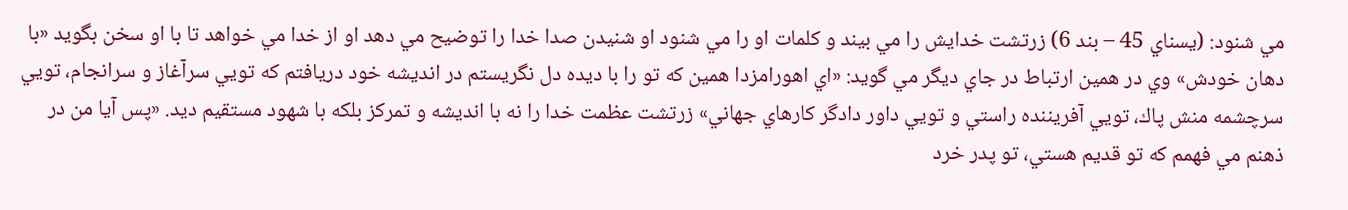مي شنود: (يسناي 45 – بند 6) زرتشت خدايش را مي بيند و كلمات او را مي شنود او شنيدن صدا خدا را توضيح مي دهد او از خدا مي خواهد تا با او سخن بگويد «با دهان خودش» وي در همين ارتباط در جاي ديگر مي گويد: «اي اهورامزدا همين كه تو را با ديده دل نگريستم در انديشه خود دريافتم كه تويي سرآغاز و سرانجام، تويي سرچشمه منش پاك، تويي آفريننده راستي و تويي داور دادگر كارهاي جهاني» زرتشت عظمت خدا را نه با انديشه و تمركز بلكه با شهود مستقيم ديد. «پس آيا من در ذهنم مي فهمم كه تو قديم هستي، تو پدر خرد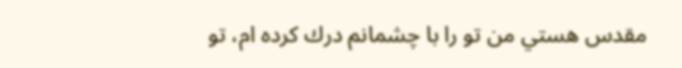مقدس هستي من تو را با چشمانم درك كرده ام، تو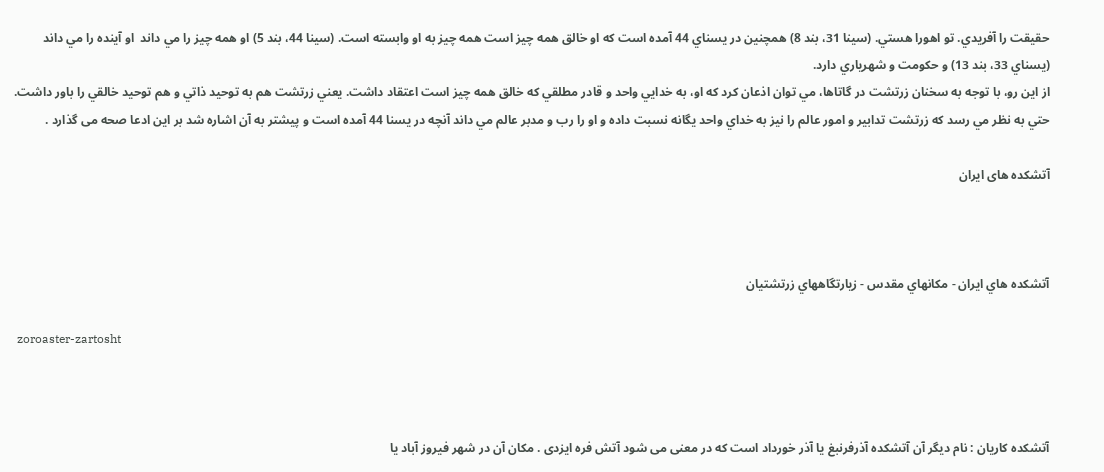حقيقت را آفريدي. تو اهورا هستي. (سينا 31، بند 8) همچنين در يسناي 44 آمده است كه او خالق همه چيز است همه چيز به او وابسته است. (سينا 44، بند 5) او همه چيز را مي داند  او آينده را مي داند (يسناي 33، بند 13) و حكومت و شهرياري دارد.
از اين رو، با توجه به سخنان زرتشت در گاتاها، مي توان اذعان كرد كه او، به خدايي واحد و قادر مطلقي كه خالق همه چيز است اعتقاد داشت. يعني زرتشت هم به توحيد ذاتي و هم توحيد خالقي را باور داشت. حتي به نظر مي رسد كه زرتشت تدابير و امور عالم را نيز به خداي واحد يگانه نسبت داده و او را رب و مدبر عالم مي داند آنچه در يسنا 44 آمده است و پيشتر به آن اشاره شد بر اين ادعا صحه می گذارد .

آتشکده های ایران



آتشکده هاي ايران - مکانهاي مقدس - زيارتگاههاي زرتشتيان

 zoroaster-zartosht



آتشکده کاریان : نام دیگر آن آتشکده آذرفرنبغ یا آذر خورداد است که در معنی می شود آتش فره ایزدی . مکان آن در شهر فیروز آباد یا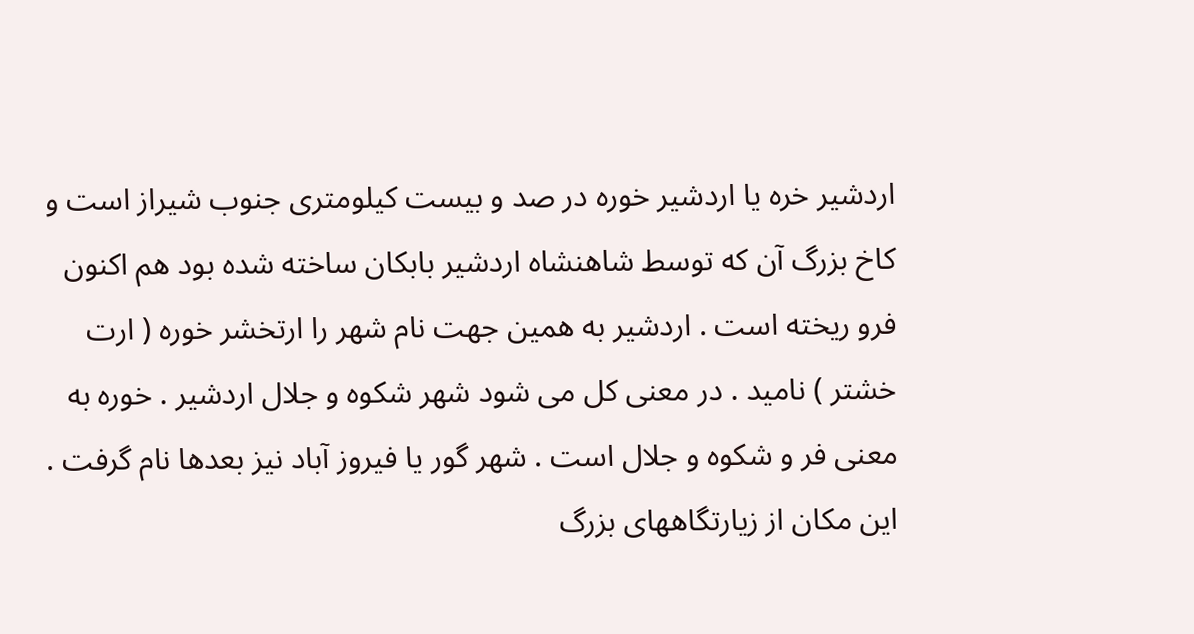اردشیر خره یا اردشیر خوره در صد و بیست کیلومتری جنوب شیراز است و کاخ بزرگ آن که توسط شاهنشاه اردشیر بابکان ساخته شده بود هم اکنون فرو ریخته است . اردشیر به همین جهت نام شهر را ارتخشر خوره ( ارت خشتر ) نامید . در معنی کل می شود شهر شکوه و جلال اردشیر . خوره به معنی فر و شکوه و جلال است . شهر گور یا فیروز آباد نیز بعدها نام گرفت . این مکان از زیارتگاههای بزرگ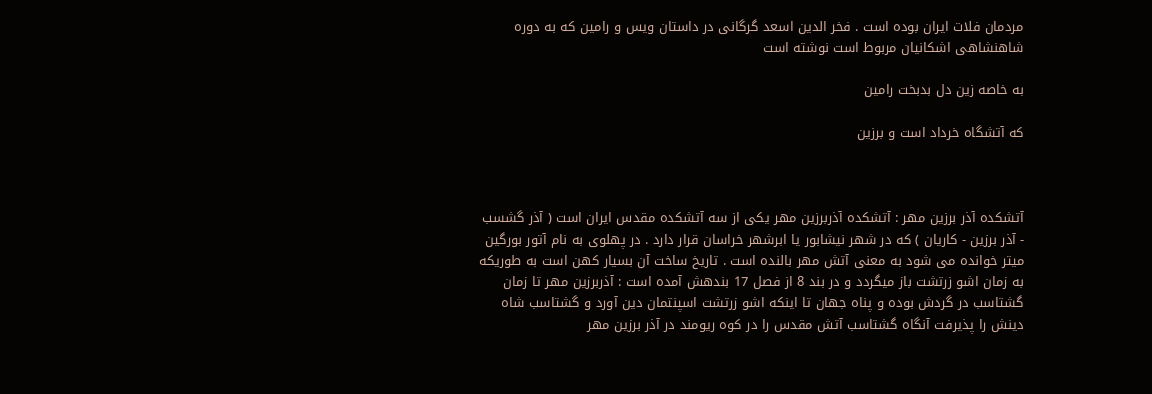مردمان فلات ایران بوده است . فخر الدین اسعد گرگانی در داستان ویس و رامین که به دوره شاهنشاهی اشکانیان مربوط است نوشته است

به خاصه زین دل بدبخت رامین

که آتشگاه خرداد است و برزین



آتشکده آذر برزین مهر : آتشکده آذربرزین مهر یکی از سه آتشکده مقدس ایران است ( آذر گشسب - آذر برزین - کاریان ) که در شهر نیشابور یا ابرشهر خراسان قرار دارد . در پهلوی به نام آتور بورگین میتر خوانده می شود به معنی آتش مهر بالنده است . تاریخ ساخت آن بسیار کهن است به طوریکه به زمان اشو زرتشت باز میگردد و در بند 8 از فصل 17 بندهش آمده است : آذربرزین مهر تا زمان گشتاسب در گردش بوده و پناه جهان تا اینکه اشو زرتشت اسپنتمان دین آورد و گشتاسب شاه دینش را پذیرفت آنگاه گشتاسب آتش مقدس را در کوه ریومند در آذر برزین مهر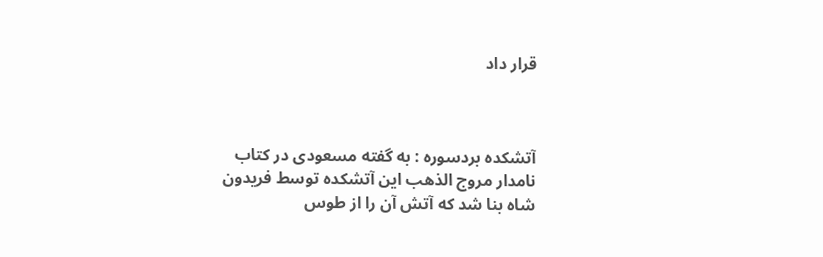قرار داد



آتشکده بردسوره : به گفته مسعودی در کتاب نامدار مروج الذهب این آتشکده توسط فریدون شاه بنا شد که آتش آن را از طوس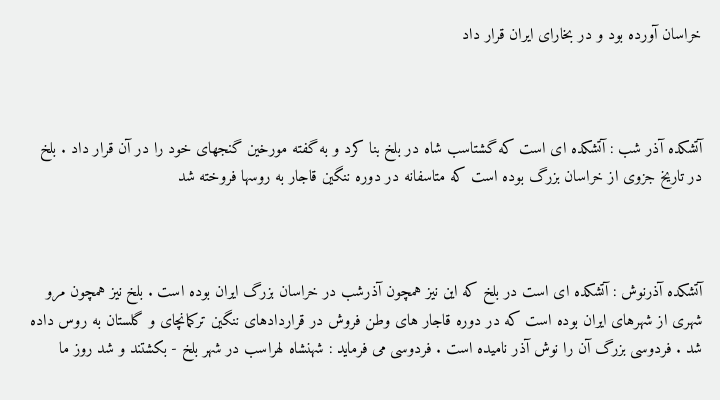خراسان آورده بود و در بخارای ایران قرار داد



آتشکده آذر شب : آتشکده ای است که گشتاسب شاه در بلخ بنا کرد و به گفته مورخین گنجهای خود را در آن قرار داد . بلخ در تاریخ جزوی از خراسان بزرگ بوده است که متاسفانه در دوره ننگین قاجار به روسها فروخته شد



آتشکده آذرنوش : آتشکده ای است در بلخ که این نیز همچون آذرشب در خراسان بزرگ ایران بوده است . بلخ نیز همچون مرو شهری از شهرهای ایران بوده است که در دوره قاجار های وطن فروش در قراردادهای ننگین ترکمانچای و گلستان به روس داده شد . فردوسی بزرگ آن را نوش آذر نامیده است . فردوسی می فرماید : شهنشاه لهراسب در شهر بلخ - بکشتند و شد روز ما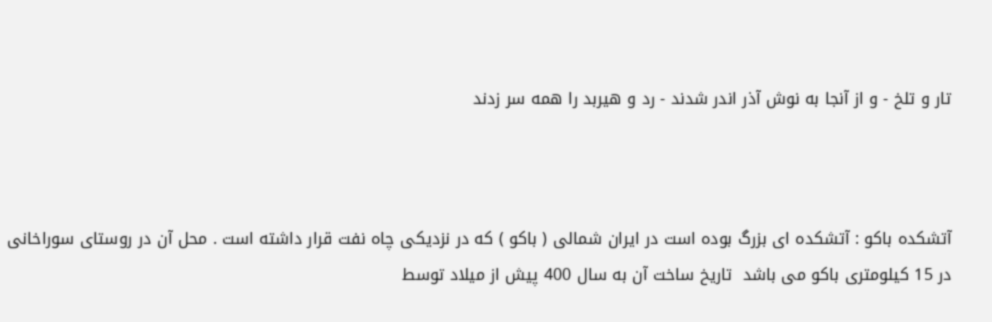تار و تلخ - و از آنجا به نوش آذر اندر شدند - رد و هیربد را همه سر زدند



آتشکده باکو : آتشکده ای بزرگ بوده است در ایران شمالی ( باکو ) که در نزدیکی چاه نفت قرار داشته است . محل آن در روستای سوراخانی در 15 کیلومتری باکو می باشد  تاریخ ساخت آن به سال 400 پیش از میلاد توسط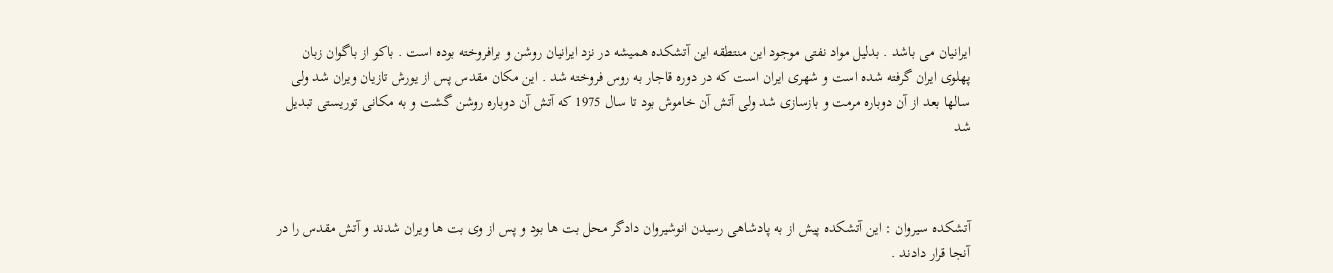ایرانیان می باشد . بدلیل مواد نفتی موجود این منتطقه این آتشکده همیشه در نزد ایرانیان روشن و برافروخته بوده است . باکو از باگوان زبان پهلوی ایران گرفته شده است و شهری ایران است که در دوره قاجار به روس فروخته شد . این مکان مقدس پس از یورش تازیان ویران شد ولی سالها بعد از آن دوباره مرمت و بازسازی شد ولی آتش آن خاموش بود تا سال 1975 که آتش آن دوباره روشن گشت و به مکانی توریستی تبدیل شد



آتشکده سیروان : این آتشکده پیش از به پادشاهی رسیدن انوشیروان دادگر محل بت ها بود و پس از وی بت ها ویران شدند و آتش مقدس را در آنجا قرار دادند .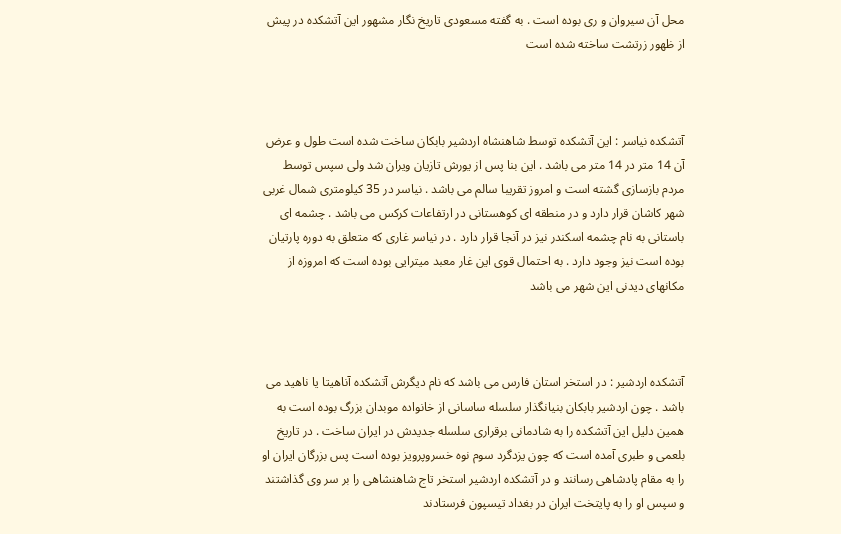محل آن سیروان و ری بوده است . به گفته مسعودی تاریخ نگار مشهور این آتشکده در پیش از ظهور زرتشت ساخته شده است



آتشکده نیاسر : این آتشکده توسط شاهنشاه اردشیر بابکان ساخت شده است طول و عرض آن 14 متر در 14 متر می باشد . این بنا پس از یورش تازیان ویران شد ولی سپس توسط مردم بازسازی گشته است و امروز تقریبا سالم می باشد . نیاسر در 35 کیلومتری شمال غربی شهر کاشان قرار دارد و در منطقه ای کوهستانی در ارتفاعات کرکس می باشد . چشمه ای باستانی به نام چشمه اسکندر نیز در آنجا قرار دارد . در نیاسر غاری که متعلق به دوره پارتیان بوده است نیز وجود دارد . به احتمال قوی این غار معبد میترایی بوده است که امروزه از مکانهای دیدنی این شهر می باشد



آتشکده اردشیر : در استخر استان فارس می باشد که نام دیگرش آتشکده آناهیتا یا ناهید می باشد . چون اردشیر بابکان بنیانگذار سلسله ساسانی از خانواده موبدان بزرگ بوده است به همین دلیل این آتشکده را به شادمانی برقراری سلسله جدیدش در ایران ساخت . در تاریخ بلعمی و طبری آمده است که چون یزدگرد سوم نوه خسروپرویز بوده است پس بزرگان ایران او را به مقام پادشاهی رسانند و در آتشکده اردشیر استخر تاج شاهنشاهی را بر سر وی گذاشتند و سپس او را به پایتخت ایران در بغداد تیسپون فرستادند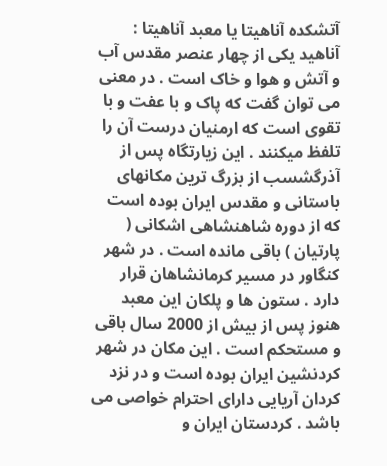آتشکده آناهیتا یا معبد آناهیتا : آناهید یکی از چهار عنصر مقدس آب و آتش و هوا و خاک است . در معنی می توان گفت که پاک و با عفت و با تقوی است که ارمنیان درست آن را تلفظ میکنند . این زیارتگاه پس از آذرگشسب از بزرگ ترین مکانهای باستانی و مقدس ایران بوده است که از دوره شاهنشاهی اشکانی ( پارتیان ) باقی مانده است . در شهر کنگاور در مسیر کرمانشاهان قرار دارد . ستون ها و پلکان این معبد هنوز پس از بیش از 2000 سال باقی و مستحکم است . این مکان در شهر کردنشین ایران بوده است و در نزد کردان آریایی دارای احترام خواصی می باشد . کردستان ایران و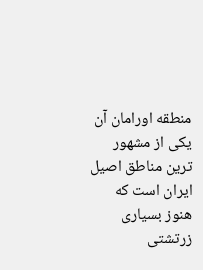منطقه اورامان آن یکی از مشهور ترین مناطق اصیل ایران است که هنوز بسیاری زرتشتی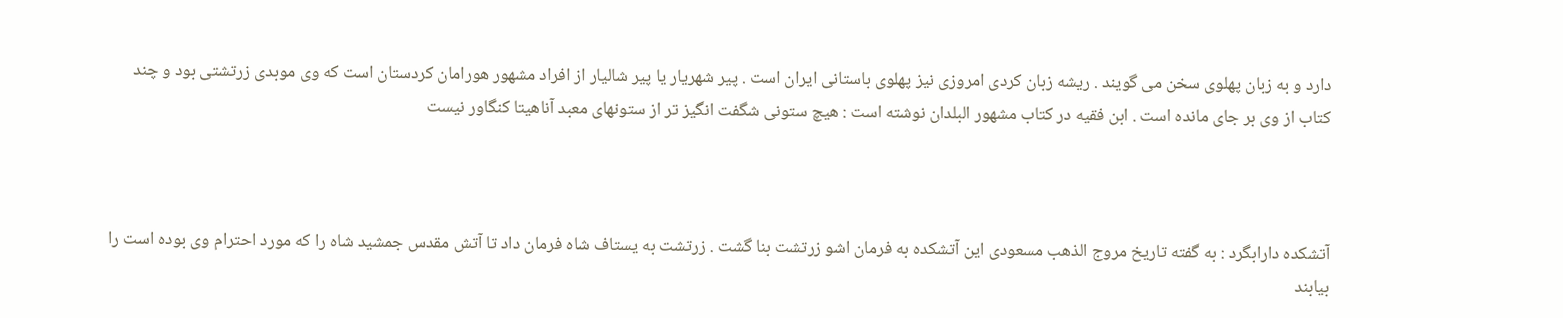دارد و به زبان پهلوی سخن می گویند . ریشه زبان کردی امروزی نیز پهلوی باستانی ایران است . پیر شهریار یا پیر شالیار از افراد مشهور هورامان کردستان است که وی موبدی زرتشتی بود و چند کتاب از وی بر جای مانده است . ابن فقیه در کتاب مشهور البلدان نوشته است : هیچ ستونی شگفت انگیز تر از ستونهای معبد آناهیتا کنگاور نیست



آتشکده دارابگرد : به گفته تاریخ مروج الذهب مسعودی این آتشکده به فرمان اشو زرتشت بنا گشت . زرتشت به یستاف شاه فرمان داد تا آتش مقدس جمشید شاه را که مورد احترام وی بوده است را بیابند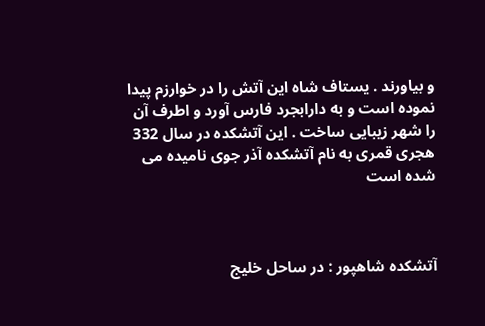و بیاورند . یستاف شاه این آتش را در خوارزم پیدا نموده است و به دارابجرد فارس آورد و اطرف آن را شهر زیبایی ساخت . این آتشکده در سال 332 هجری قمری به نام آتشکده آذر جوی نامیده می شده است



آتشکده شاهپور : در ساحل خلیج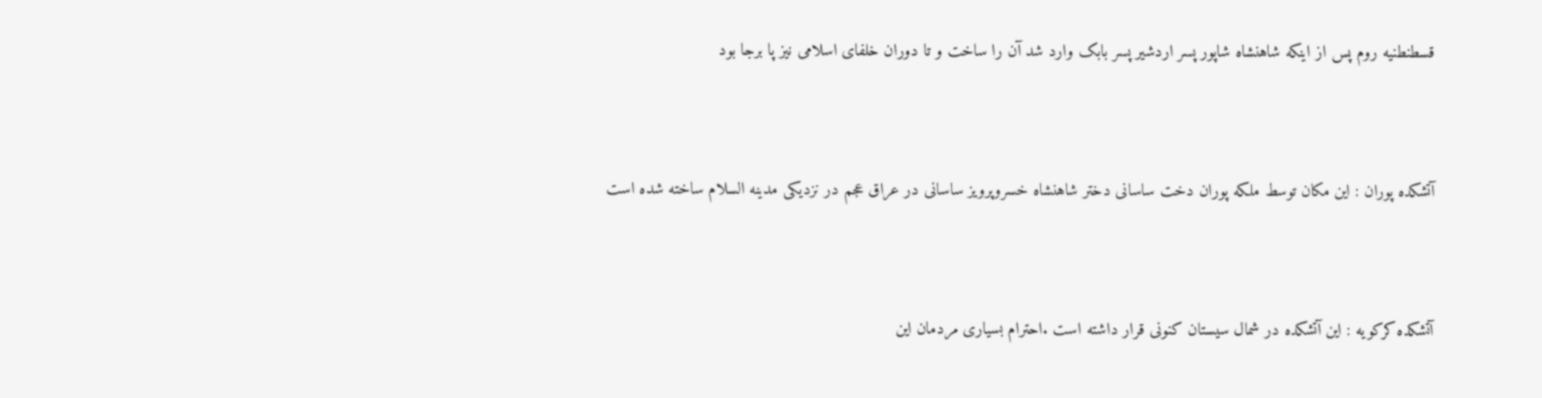قسطنطنیه روم پس از اینکه شاهنشاه شاپور پسر اردشیر پسر بابک وارد شد آن را ساخت و تا دوران خلفای اسلامی نیز پا برجا بود



آتشکده پوران : این مکان توسط ملکه پوران دخت ساسانی دختر شاهنشاه خسروپرویز ساسانی در عراق عجم در نزدیکی مدینه السلام ساخته شده است



آتشکده کرکویه : این آتشکده در شمال سیستان کنونی قرار داشته است .احترام بسیاری مردمان این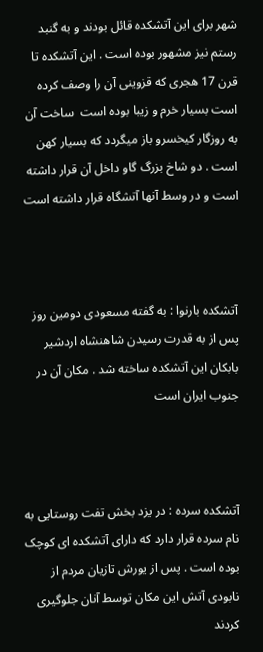شهر برای این آتشکده قائل بودند و به گنبد رستم نیز مشهور بوده است . این آتشکده تا قرن 17 هجری که قزوینی آن را وصف کرده است بسیار خرم و زیبا بوده است  ساخت آن به روزگار کیخسرو باز میگردد که بسیار کهن است . دو شاخ بزرگ گاو داخل آن قرار داشته است و در وسط آنها آتشگاه قرار داشته است



آتشکده بارنوا : به گفته مسعودی دومین روز پس از به قدرت رسیدن شاهنشاه اردشیر بابکان این آتشکده ساخته شد . مکان آن در جنوب ایران است



آتشکده سرده : در یزد بخش تفت روستایی به نام سرده قرار دارد که دارای آتشکده ای کوچک بوده است . پس از یورش تازیان مردم از نابودی آتش این مکان توسط آنان جلوگیری کردند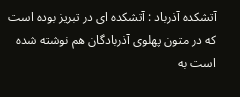آتشکده آذرباد : آتشکده ای در تبریز بوده است که در متون پهلوی آذربادگان هم نوشته شده است به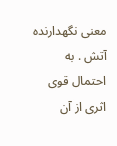معنی نگهدارنده آتش . به احتمال قوی اثری از آن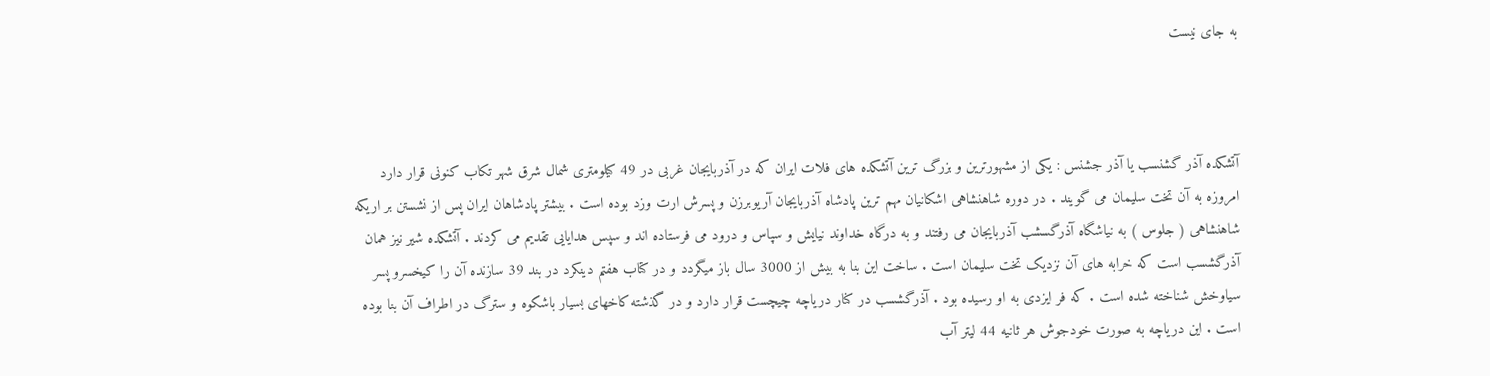به جای نیست



آتشکده آذر گشنسب یا آذر جشنس : یکی از مشهورترین و بزرگ ترین آتشکده های فلات ایران که در آذربایجان غربی در 49 کیلومتری شمال شرق شهر تکاب کنونی قرار دارد  امروزه به آن تخت سلیمان می گویند . در دوره شاهنشاهی اشکانیان مهم ترین پادشاه آذربایجان آریوبرزن و پسرش ارت وزد بوده است . بیشتر پادشاهان ایران پس از نشستن بر اریکه شاهنشاهی ( جلوس ) به نیاشگاه آذرگسشب آذربایجان می رفتند و به درگاه خداوند نیایش و سپاس و درود می فرستاده اند و سپس هدایایی تقدیم می کردند . آتشکده شیر نیز همان آذرگشسب است که خرابه های آن نزدیک تخت سلیمان است . ساخت این بنا به بیش از 3000 سال باز میگردد و در کتاب هفتم دینکرد در بند 39 سازنده آن را کیخسرو پسر سیاوخش شناخته شده است . که فر ایزدی به او رسیده بود . آذرگشسب در کنار دریاچه چیچست قرار دارد و در گذشته کاخهای بسیار باشکوه و سترگ در اطراف آن بنا بوده است . این دریاچه به صورت خودجوش هر ثانیه 44 لیتر آب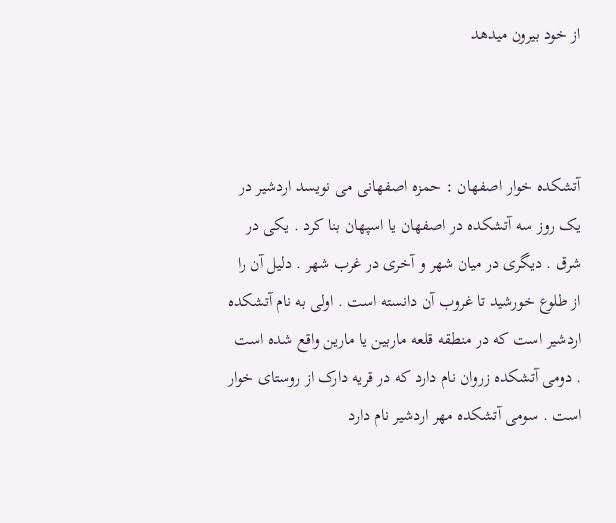از خود بیرون میدهد



آتشکده خوار اصفهان : حمزه اصفهانی می نویسد اردشیر در یک روز سه آتشکده در اصفهان یا اسپهان بنا کرد . یکی در شرق . دیگری در میان شهر و آخری در غرب شهر . دلیل آن را از طلوع خورشید تا غروب آن دانسته است . اولی به نام آتشکده اردشیر است که در منطقه قلعه ماربین یا مارین واقع شده است . دومی آتشکده زروان نام دارد که در قریه دارک از روستای خوار است . سومی آتشکده مهر اردشیر نام دارد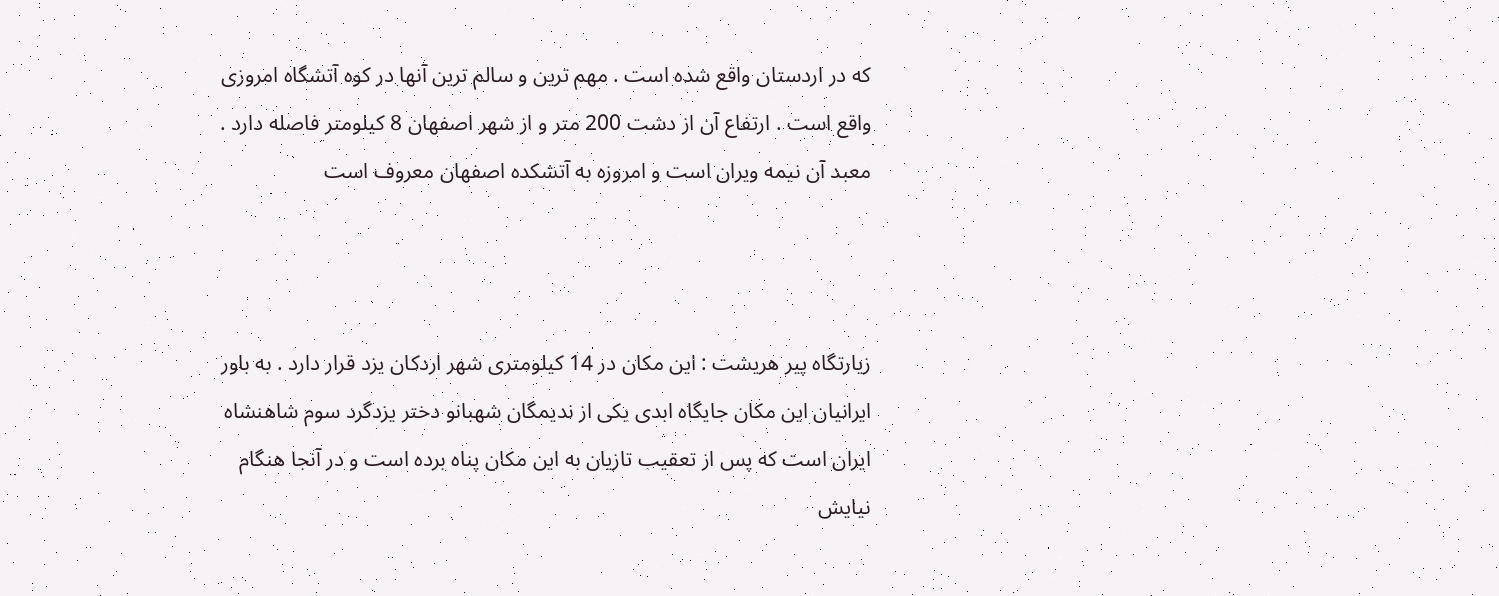که در اردستان واقع شده است . مهم ترین و سالم ترین آنها در کوه آتشگاه امروزی واقع است . ارتفاع آن از دشت 200 متر و از شهر اصفهان 8 کیلومتر فاصله دارد . معبد آن نیمه ویران است و امروزه به آتشکده اصفهان معروف است



زیارتگاه پیر هریشت : این مکان در 14 کیلومتری شهر اردکان یزد قرار دارد . به باور ایرانیان این مکان جایگاه ابدی یکی از ندیمگان شهبانو دختر یزدگرد سوم شاهنشاه ایران است که پس از تعقیب تازیان به این مکان پناه برده است و در آنجا هنگام نیایش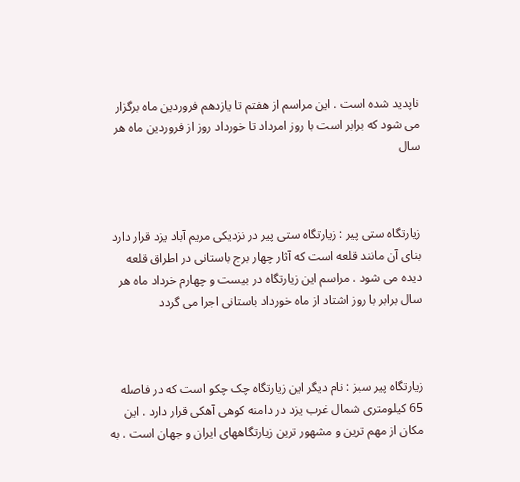ناپدید شده است . این مراسم از هفتم تا یازدهم فروردین ماه برگزار می شود که برابر است با روز امرداد تا خورداد روز از فروردین ماه هر سال



زیارتگاه ستی پیر : زیارتگاه ستی پیر در نزدیکی مریم آباد یزد قرار دارد بنای آن مانند قلعه است که آثار چهار برج باستانی در اطراق قلعه دیده می شود . مراسم این زیارتگاه در بیست و چهارم خرداد ماه هر سال برابر با روز اشتاد از ماه خورداد باستانی اجرا می گردد



زیارتگاه پیر سبز : نام دیگر این زیارتگاه چک چکو است که در فاصله 65 کیلومتری شمال غرب یزد در دامنه کوهی آهکی قرار دارد . این مکان از مهم ترین و مشهور ترین زیارتگاههای ایران و جهان است . به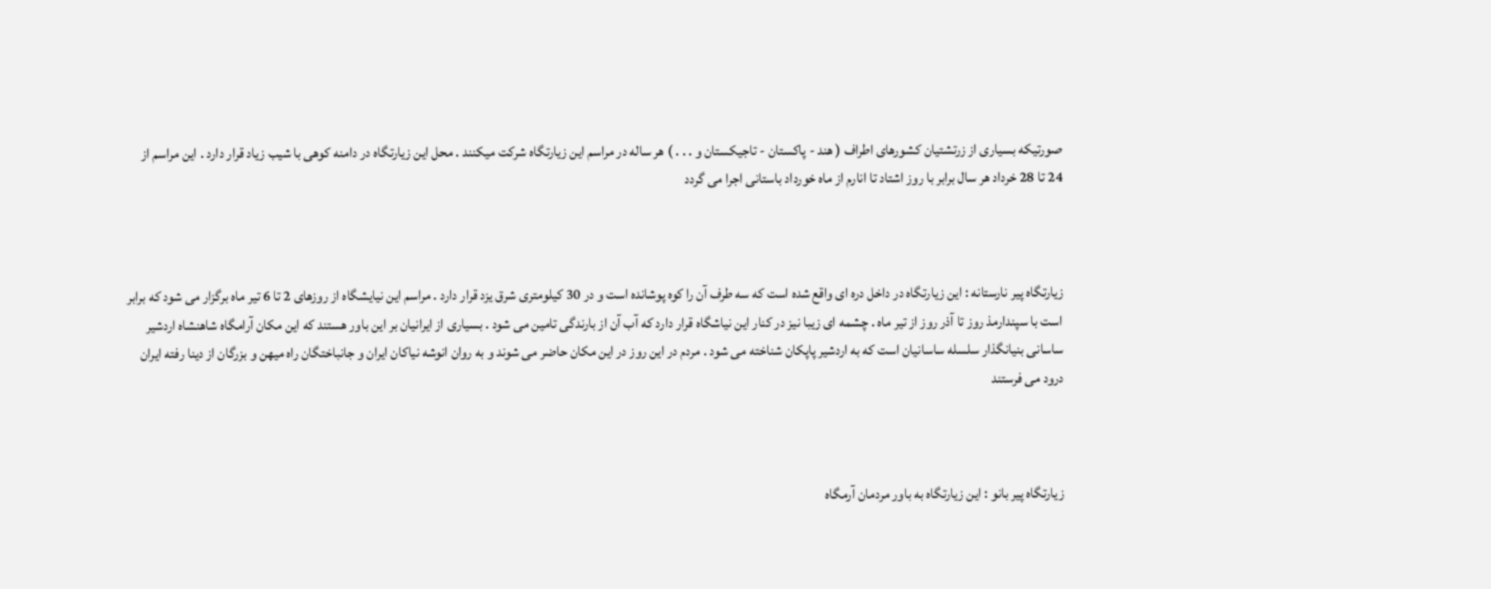صورتیکه بسیاری از زرتشتیان کشورهای اطراف ( هند - پاکستان - تاجیکستان و . . . ) هر ساله در مراسم این زیارتگاه شرکت میکنند . محل این زیارتگاه در دامنه کوهی با شیب زیاد قرار دارد . این مراسم از 24 تا 28 خرداد هر سال برابر با روز اشتاد تا انارم از ماه خورداد باستانی اجرا می گردد



زیارتگاه پیر نارستانه : این زیارتگاه در داخل دره ای واقع شده است که سه طرف آن را کوه پوشانده است و در 30 کیلومتری شرق یزد قرار دارد . مراسم این نیایشگاه از روزهای 2 تا 6 تیر ماه برگزار می شود که برابر است با سپندارمذ روز تا آذر روز از تیر ماه . چشمه ای زیبا نیز در کنار این نیاشگاه قرار دارد که آب آن از بارندگی تامین می شود . بسیاری از ایرانیان بر این باور هستند که این مکان آرامگاه شاهنشاه اردشیر ساسانی بنیانگذار سلسله ساسانیان است که به اردشیر پاپکان شناخته می شود . مردم در این روز در این مکان حاضر می شوند و به روان انوشه نیاکان ایران و جانباختگان راه میهن و بزرگان از دینا رفته ایران درود می فرستند



زیارتگاه پیر بانو : این زیارتگاه به باور مردمان آرمگاه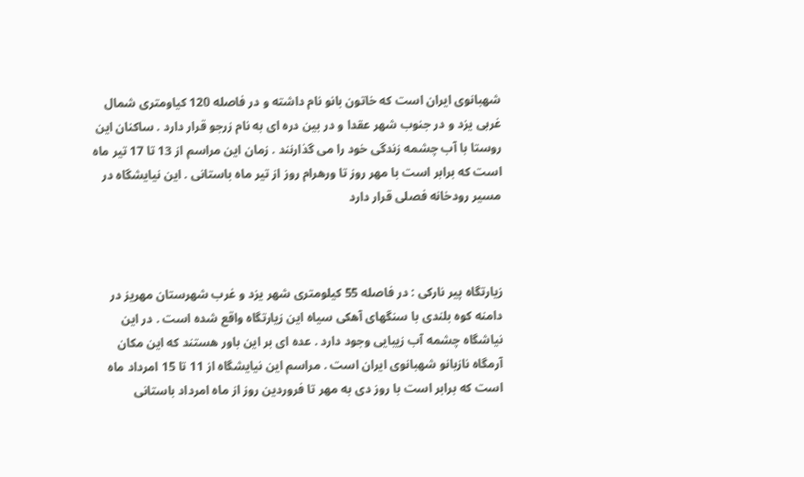شهبانوی ایران است که خاتون بانو نام داشته و در فاصله 120 کیاومتری شمال غربی یزد و در جنوب شهر عقدا و در بین دره ای به نام زرجو قرار دارد . ساکنان این روستا با آب چشمه زندگی خود را می گذارنند . زمان این مراسم از 13 تا 17 تیر ماه است که برابر است با مهر روز تا ورهرام روز از تیر ماه باستانی . این نیایشگاه در مسیر رودخانه فصلی قرار دارد



زیارتگاه پیر نارکی : در فاصله 55 کیلومتری شهر یزد و غرب شهرستان مهریز در دامنه کوه بلندی با سنگهای آهکی سیاه این زیارتگاه واقع شده است . در این نیاشگاه چشمه آب زیبایی وجود دارد . عده ای بر این باور هستند که این مکان آرمگاه نازبانو شهبانوی ایران است . مراسم این نیایشگاه از 11 تا 15 امرداد ماه است که برابر است با روز دی به مهر تا فروردین روز از ماه امرداد باستانی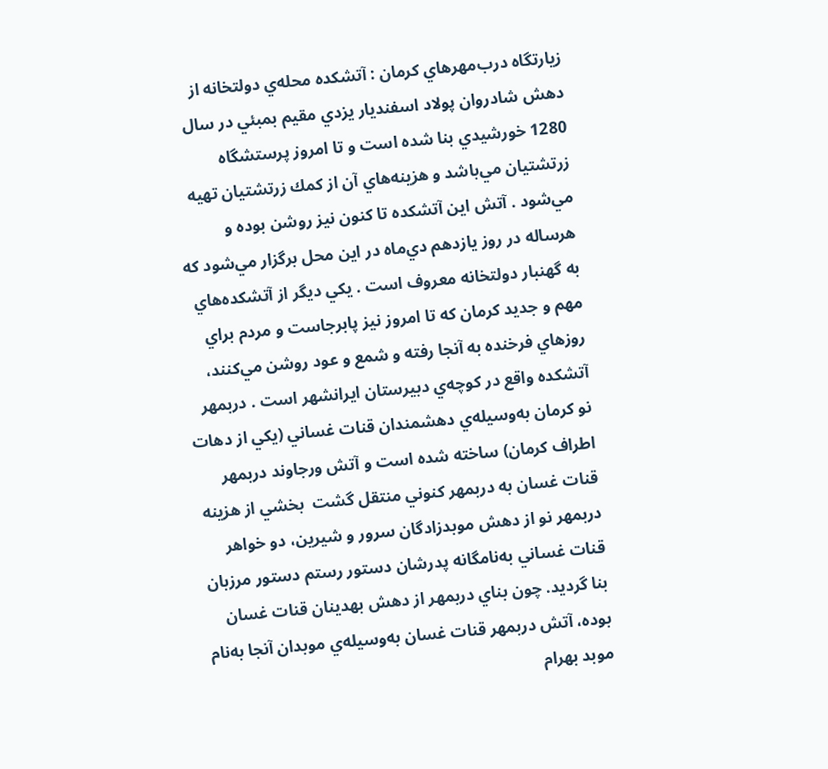زیارتگاه درب‌مهرهاي كرمان : آتشكده محله‌ي دولتخانه از دهش شادروان پولاد اسفنديار يزدي مقيم بمبئي در سال 1280 خورشيدي بنا شده است و تا امروز پرستشگاه زرتشتيان مي‌باشد و هزينه‌هاي آن از كمك زرتشتيان تهيه مي‌شود . آتش اين آتشكده تا كنون نيز روشن بوده و هرساله در روز يازدهم دي‌ماه در اين محل برگزار مي‌شود كه به گهنبار دولتخانه معروف است . يكي ديگر از آتشكده‌هاي مهم و جديد كرمان كه تا امروز نيز پابرجاست و مردم براي روزهاي فرخنده به آنجا رفته و شمع و عود روشن مي‌كنند، آتشكده واقع در كوچه‌ي دبيرستان ايرانشهر است . دربمهر نو كرمان به‌وسيله‌ي دهشمندان قنات غساني (يكي از دهات اطراف كرمان) ساخته شده است و آتش ورجاوند دربمهر قنات غسان به دربمهر كنوني منتقل گشت  بخشي از هزينه دربمهر نو از دهش موبدزادگان سرور و شيرين، دو خواهر قنات غساني به‌نامگانه پدرشان دستور رستم دستور مرزبان بنا گرديد. چون بناي دربمهر از دهش بهدينان قنات غسان بوده، آتش دربمهر قنات غسان به‌وسيله‌ي موبدان آنجا به‌نام موبد بهرام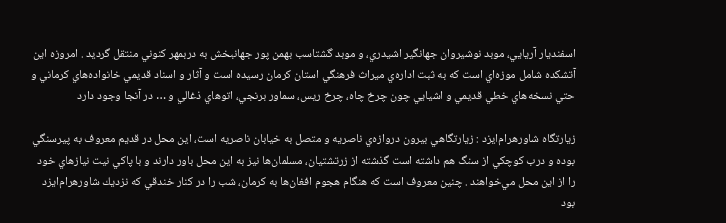اسفنديار آريايي، موبد نوشيروان جهانگير اشيدري، و موبد گشتاسب بهمن پور جهانبخش به دربمهر كنوني منتقل گرديد . امروزه اين آتشكده شامل موزه‌اي است كه به ثبت اداره‌ي ميراث فرهنگي استان كرمان رسيده است و آثار و اسناد قديمي خانواده‌هاي كرماني و حتي نسخه‌هاي خطي قديمي و اشيايي چون چرخ چاه، چرخ ريس، سماور برنجي، اتوهاي ذغالي و … در آنجا وجود دارد

زیارتگاه شاورهرام‌ايزد : زيارتگاهي بيرون دروازه‌ي ناصريه و متصل به خيابان ناصريه است، اين محل در قديم معروف به پيرسنگي بوده و درب كوچكي از سنگ هم داشته است گذشته از زرتشتيان، مسلمان‌ها نيز به اين محل باور دارند و با پاكي نيت نيازهاي خود را از اين محل مي‌خواهند . چنين معروف است كه هنگام هجوم افغان‌ها به كرمان، شب را در كنار خندقي كه نزديك شاورهرام‌ايزد بود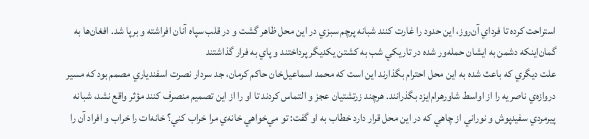استراحت كرده تا فرداي آن‌روز، اين حدود را غارت كنند شبانه پرچم سبزي در اين محل ظاهر گشت و در قلب سپاه آنان افراشته و برپا شد. افغان‌ها به گمان‌اينكه دشمن به ايشان حمله‌ور شده در تاريكي شب به كشتن يكديگر پرداختند و پاي‌ به فرار گذاشتند
علت ديگري كه باعث شده به اين محل احترام بگذارند اين است كه محمد اسماعيل‌خان حاكم كرمان، جد سردار نصرت اسفندياري مصمم بود كه مسير دروازه‌ي ناصريه را از اواسط شاورهرام‌ايزد بگذرانند. هرچند زرتشتيان عجز و التماس كردند تا او را از اين تصميم منصرف كنند مؤثر واقع نشد، شبانه پيرمردي سفيدپوش و نوراني از چاهي كه در اين محل قرار دارد خطاب به او گفت: تو مي‌خواهي خانه‌ي مرا خراب كني؟ خانه‌ات را خراب و افراد آن را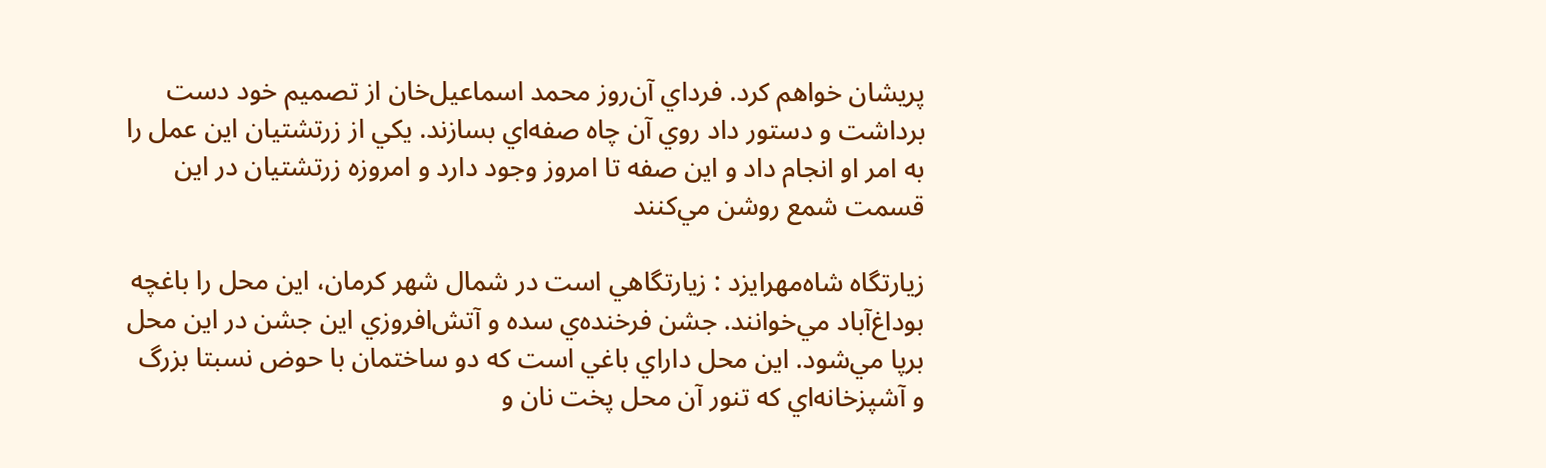پريشان خواهم كرد. فرداي آن‌روز محمد اسماعيل‌خان از تصميم خود دست برداشت و دستور داد روي آن چاه صفه‌اي بسازند. يكي از زرتشتيان اين عمل را به امر او انجام داد و اين صفه تا امروز وجود دارد و امروزه زرتشتيان در اين قسمت شمع روشن مي‌كنند

زیارتگاه شاه‌مهرايزد : زيارتگاهي است در شمال شهر كرمان، اين محل را باغچه بوداغ‌آباد مي‌خوانند. جشن فرخنده‌ي سده و آتش‌افروزي اين جشن در اين محل برپا مي‌شود. اين محل داراي باغي است كه دو ساختمان با حوض نسبتا بزرگ و آشپزخانه‌اي كه تنور آن محل پخت نان و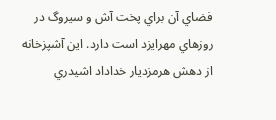فضاي آن براي پخت آش و سيروگ در روزهاي مهرايزد است دارد. اين آشپزخانه از دهش هرمزديار خداداد اشيدري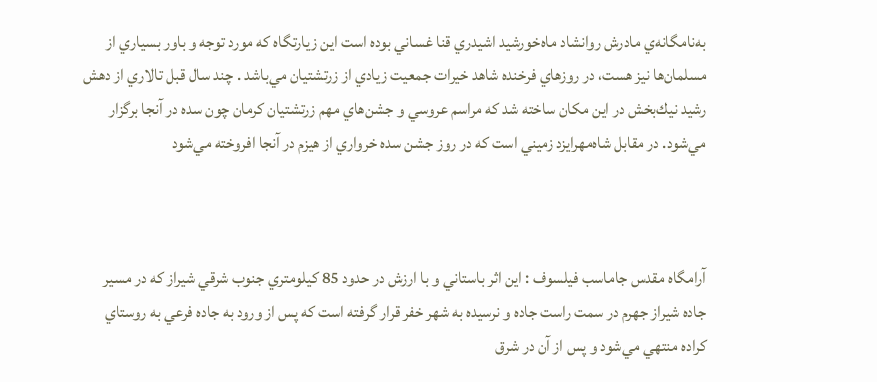به‌نامگانه‌ي مادرش روانشاد ماه‌خورشيد اشيدري قنا غساني بوده است اين زيارتگاه كه مورد توجه و باور بسياري از مسلمان‌ها نيز هست، در روزهاي فرخنده‌ شاهد خيرات جمعيت زيادي از زرتشتيان مي‌باشد . چند سال قبل تالاري از دهش رشيد نيك‌بخش در اين مكان ساخته شد كه مراسم عروسي و جشن‌هاي مهم زرتشتيان كرمان چون سده در آنجا برگزار مي‌شود. در مقابل شاه‌مهرايزد زميني است كه در روز جشن سده خرواري از هيزم در آنجا افروخته مي‌شود



آرامگاه مقدس جاماسب فیلسوف : اين اثر باستاني و با ارزش در حدود 85 كيلومتري جنوب شرقي شيراز كه در مسير جاده شيراز جهرم در سمت راست جاده و نرسيده به شهر خفر قرار گرفته است كه پس از ورود به جاده فرعي به روستاي كراده منتهي مي‌شود و پس از آن در شرق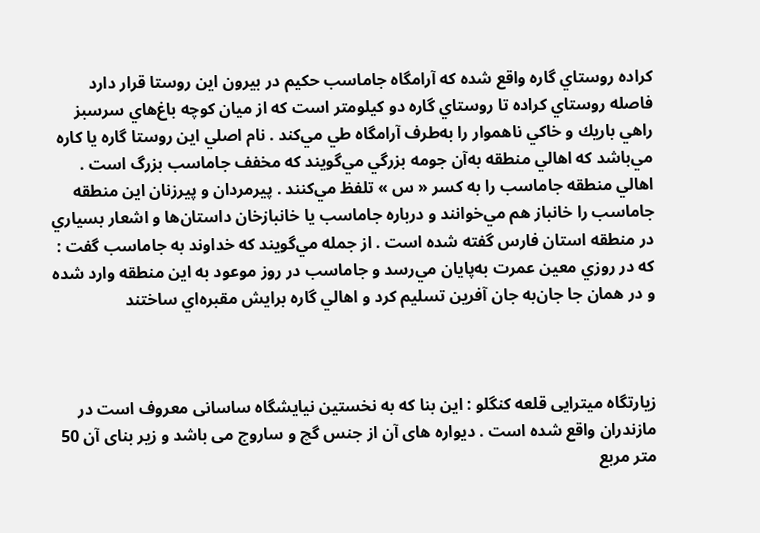كراده روستاي گاره واقع شده كه آرامگاه جاماسب حكيم در بيرون اين روستا قرار دارد  فاصله روستاي كراده تا روستاي گاره دو كيلومتر است كه از ميان كوچه باغ‌هاي سرسبز راهي باريك و خاكي ناهموار را به‌طرف آرامگاه طي مي‌كند . نام اصلي اين روستا گاره يا كاره مي‌باشد كه اهالي منطقه به‌آن جومه بزرگي مي‌گويند كه مخفف جاماسب بزرگ است . اهالي منطقه جاماسب را به كسر « س » تلفظ مي‌كنند . پيرمردان و پيرزنان اين منطقه جاماسب را خانباز هم مي‌خوانند و درباره جاماسب يا خانبازخان داستان‌ها و اشعار بسياري در منطقه استان فارس گفته شده است . از جمله مي‌گويند كه خداوند به جاماسب گفت : كه در روزي معين عمرت به‌پايان مي‌رسد و جاماسب در روز موعود به اين منطقه وارد شده و در همان جا جان‌به جان آفرين تسليم كرد و اهالي گاره برايش مقبره‌اي ساختند



زیارتگاه میترایی قلعه کنگلو : این بنا که به نخستین نیایشگاه ساسانی معروف است در مازندران واقع شده است . دیواره های آن از جنس گچ و ساروج می باشد و زیر بنای آن 50 متر مربع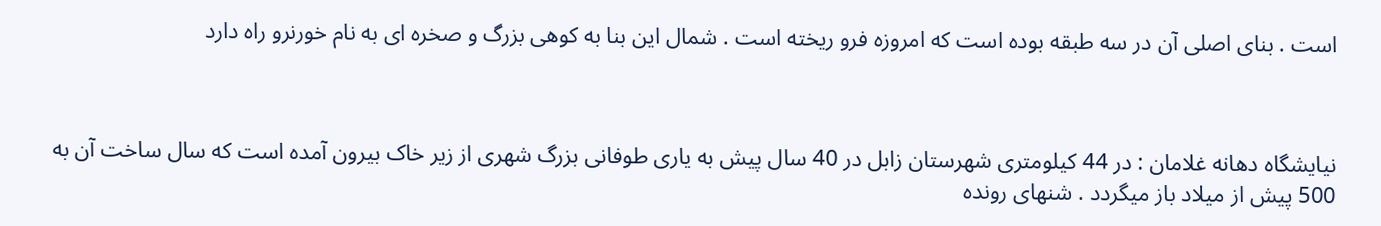است . بنای اصلی آن در سه طبقه بوده است که امروزه فرو ریخته است . شمال این بنا به کوهی بزرگ و صخره ای به نام خورنرو راه دارد



نیایشگاه دهانه غلامان : در 44 کیلومتری شهرستان زابل در 40 سال پیش به یاری طوفانی بزرگ شهری از زیر خاک بیرون آمده است که سال ساخت آن به 500 پیش از میلاد باز میگردد . شنهای رونده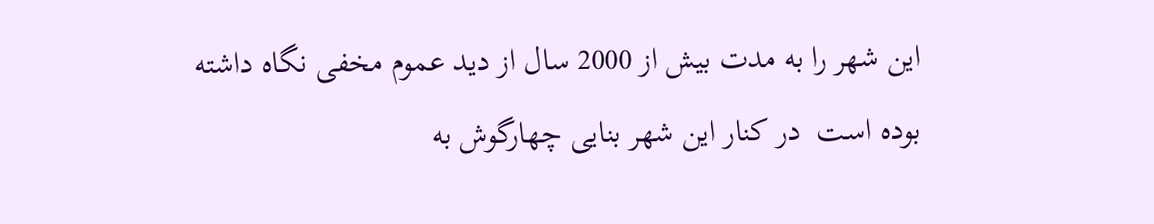این شهر را به مدت بیش از 2000 سال از دید عموم مخفی نگاه داشته بوده است  در کنار این شهر بنایی چهارگوش به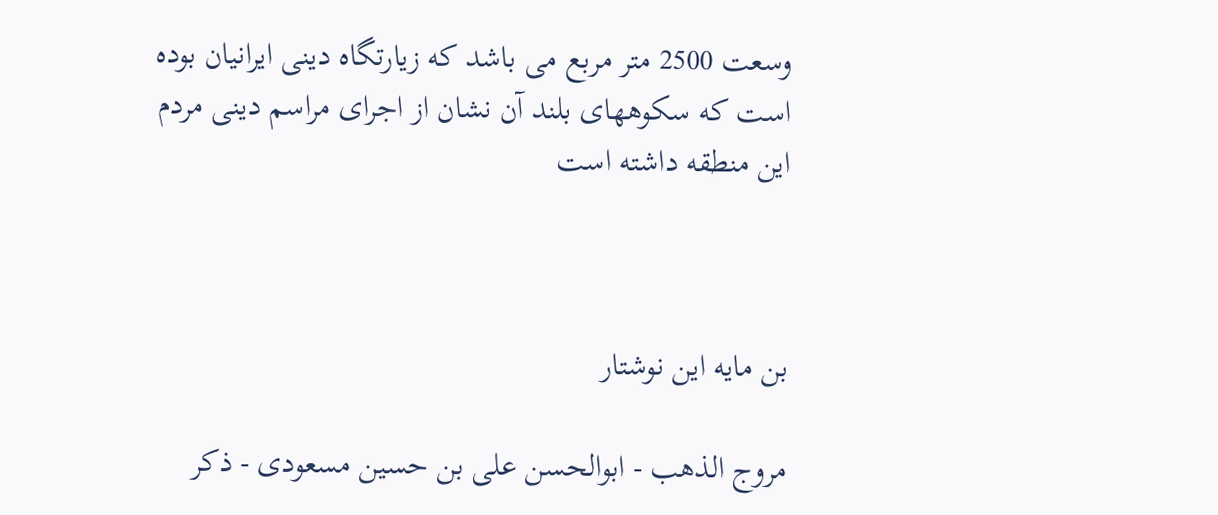وسعت 2500 متر مربع می باشد که زیارتگاه دینی ایرانیان بوده است که سکوههای بلند آن نشان از اجرای مراسم دینی مردم این منطقه داشته است



بن مایه این نوشتار

مروج الذهب - ابوالحسن علی بن حسین مسعودی - ذکر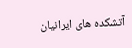آتشکده های ایرانیان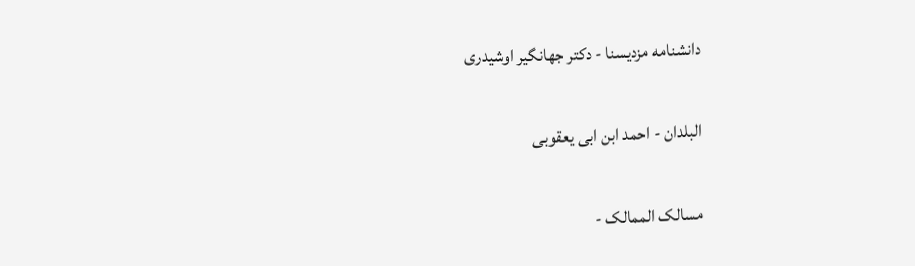دانشنامه مزدیسنا - دکتر جهانگیر اوشیدری

البلدان - احمد ابن ابی یعقوبی

مسالک الممالک -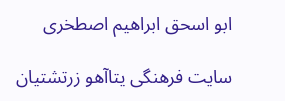ابو اسحق ابراهیم اصطخری

سایت فرهنگی یتاآهو زرتشتیان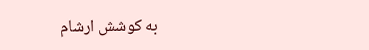به کوشش ارشام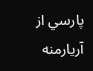پارسي از آريارمنه